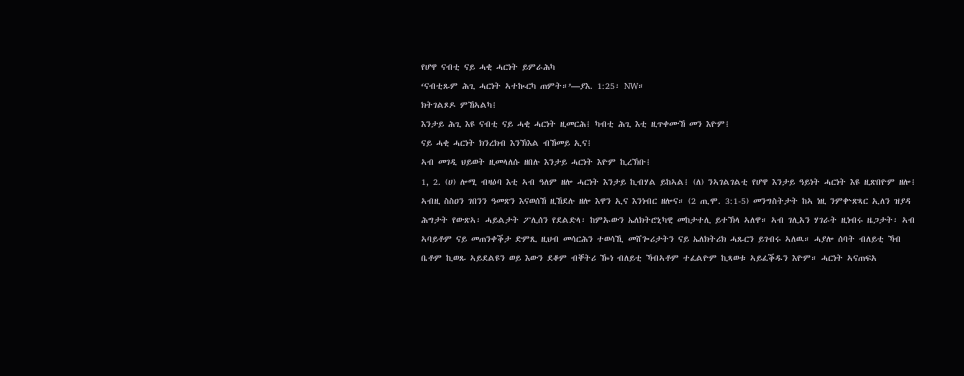የሆዋ ናብቲ ናይ ሓቂ ሓርነት ይምራሕካ
‘ናብቲጹም ሕጊ ሓርነት ኣተኲርካ ጠምት።’—ያእ. 1:25፡ NW።
ክትገልጾዶ ምኸኣልካ፧
እንታይ ሕጊ እዩ ናብቲ ናይ ሓቂ ሓርነት ዚመርሕ፧ ካብቲ ሕጊ እቲ ዚጥቀሙኸ መን እዮም፧
ናይ ሓቂ ሓርነት ክንረክብ እንኽእል ብኸመይ ኢና፧
ኣብ መገዲ ህይወት ዚመላለሱ ዘበሉ እንታይ ሓርነት እዮም ኪረኽቡ፧
1, 2. (ሀ) ሎሚ ብዛዕባ እቲ ኣብ ዓለም ዘሎ ሓርነት እንታይ ኪብሃል ይከኣል፧ (ለ) ንኣገልገልቲ የሆዋ እንታይ ዓይነት ሓርነት እዩ ዚጽበዮም ዘሎ፧
ኣብዚ ስስዐን ገበንን ዓመጽን እናወሰኸ ዚኸደሉ ዘሎ እዋን ኢና እንነብር ዘሎና። (2 ጢሞ. 3:1-5) መንግስትታት ከኣ ነዚ ንምቍጽጻር ኢለን ዝያዳ ሕግታት የውጽኣ፡ ሓይልታት ፖሊሰን የደልድላ፡ ከምኡውን ኤለክትሮኒካዊ መከታተሊ ይተኽላ ኣለዋ። ኣብ ገሊአን ሃገራት ዚነብሩ ዜጋታት፡ ኣብ ኣባይቶም ናይ መጠንቀቕታ ድምጺ ዚህብ መሳርሕን ተወሳኺ መሸጐሪታትን ናይ ኤለክትሪክ ሓጹርን ይገብሩ ኣለዉ። ሓያሎ ሰባት ብለይቲ ኻብ ቤቶም ኪወጹ ኣይደልዩን ወይ እውን ደቆም ብቐትሪ ዀነ ብለይቲ ኻብኣቶም ተፈልዮም ኪጻወቱ ኣይፈቕዱን እዮም። ሓርነት ኣናጠፍአ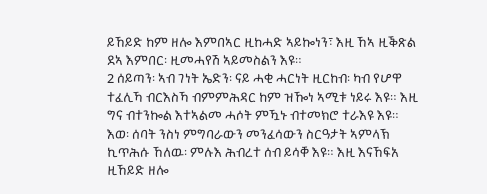ይኸይድ ከም ዘሎ እምበኣር ዚከሓድ ኣይኰነን፣ እዚ ኸኣ ዚቕጽል ደኣ እምበር፡ ዚመሓየሽ ኣይመስልን እዩ።
2 ሰይጣን፡ ኣብ ገነት ኤድን፡ ናይ ሓቂ ሓርነት ዚርከብ፡ ካብ የሆዋ ተፈሊኻ ብርእስኻ ብምምሕዳር ከም ዝዀነ ኣሚቱ ነይሩ እዩ። እዚ ግና ብተንኰል እተኣልመ ሓሶት ምዃኑ ብተመክሮ ተራእዩ እዩ። እወ፡ ሰባት ንስነ ምግባራውን መንፈሳውን ስርዓታት ኣምላኽ ኪጥሕሱ ኸለዉ፡ ምሉእ ሕብረተ ሰብ ይሳቐ እዩ። እዚ እናኸፍአ ዚኸይድ ዘሎ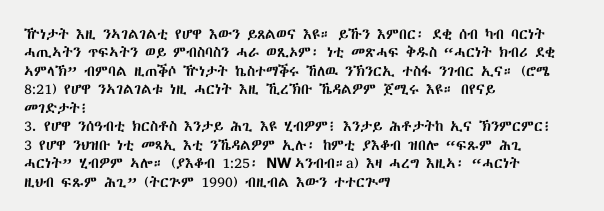ዅነታት እዚ ንኣገልገልቲ የሆዋ እውን ይጸልወና እዩ። ይኹን እምበር፡ ደቂ ሰብ ካብ ባርነት ሓጢኣትን ጥፍኣትን ወይ ምብስባስን ሓራ ወጺኦም፡ ነቲ መጽሓፍ ቅዱስ “ሓርነት ክብሪ ደቂ ኣምላኽ” ብምባል ዚጠቕሶ ዅነታት ኬስተማቕሩ ኸለዉ ንኽንርኢ ተስፋ ንገብር ኢና። (ሮሜ 8:21) የሆዋ ንኣገልገልቱ ነዚ ሓርነት እዚ ኺረኽቡ ኼዳልዎም ጀሚሩ እዩ። በየናይ መገድታት፧
3. የሆዋ ንሰዓብቲ ክርስቶስ እንታይ ሕጊ እዩ ሂብዎም፧ እንታይ ሕቶታትከ ኢና ኽንምርምር፧
3 የሆዋ ንህዝቡ ነቲ መጻኢ እቲ ንኼዳልዎም ኢሉ፡ ከምቲ ያእቆብ ዝበሎ “ፍጹም ሕጊ ሓርነት” ሂብዎም ኣሎ። (ያእቆብ 1:25፡ NW ኣንብብ።a) እዛ ሓረግ እዚኣ፡ “ሓርነት ዚህብ ፍጹም ሕጊ” (ትርጕም 1990) ብዚብል እውን ተተርጒማ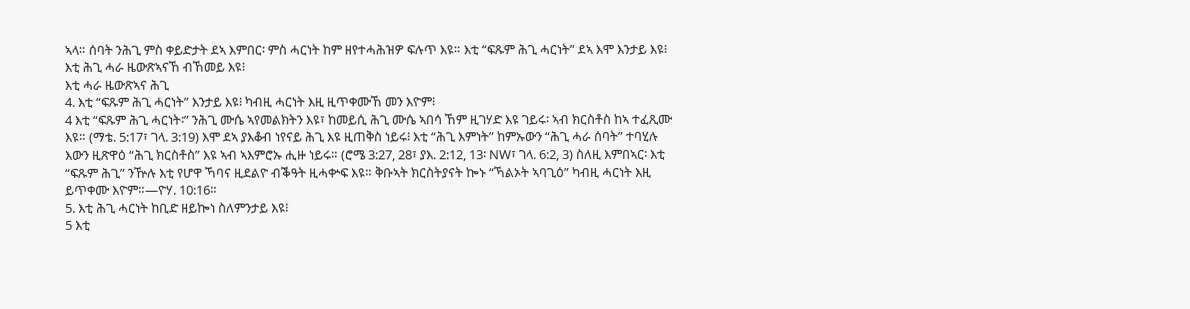ኣላ። ሰባት ንሕጊ ምስ ቀይድታት ደኣ እምበር፡ ምስ ሓርነት ከም ዘየተሓሕዝዎ ፍሉጥ እዩ። እቲ “ፍጹም ሕጊ ሓርነት” ደኣ እሞ እንታይ እዩ፧ እቲ ሕጊ ሓራ ዜውጽኣናኸ ብኸመይ እዩ፧
እቲ ሓራ ዜውጽኣና ሕጊ
4. እቲ “ፍጹም ሕጊ ሓርነት” እንታይ እዩ፧ ካብዚ ሓርነት እዚ ዚጥቀሙኸ መን እዮም፧
4 እቲ “ፍጹም ሕጊ ሓርነት፡” ንሕጊ ሙሴ ኣየመልክትን እዩ፣ ከመይሲ ሕጊ ሙሴ ኣበሳ ኸም ዚገሃድ እዩ ገይሩ፡ ኣብ ክርስቶስ ከኣ ተፈጺሙ እዩ። (ማቴ. 5:17፣ ገላ. 3:19) እሞ ደኣ ያእቆብ ነየናይ ሕጊ እዩ ዚጠቅስ ነይሩ፧ እቲ “ሕጊ እምነት” ከምኡውን “ሕጊ ሓራ ሰባት” ተባሂሉ እውን ዚጽዋዕ “ሕጊ ክርስቶስ” እዩ ኣብ ኣእምሮኡ ሒዙ ነይሩ። (ሮሜ 3:27, 28፣ ያእ. 2:12, 13፡ NW፣ ገላ. 6:2, 3) ስለዚ እምበኣር፡ እቲ “ፍጹም ሕጊ” ንዅሉ እቲ የሆዋ ኻባና ዚደልዮ ብቕዓት ዚሓቍፍ እዩ። ቅቡኣት ክርስትያናት ኰኑ “ኻልኦት ኣባጊዕ” ካብዚ ሓርነት እዚ ይጥቀሙ እዮም።—ዮሃ. 10:16።
5. እቲ ሕጊ ሓርነት ከቢድ ዘይኰነ ስለምንታይ እዩ፧
5 እቲ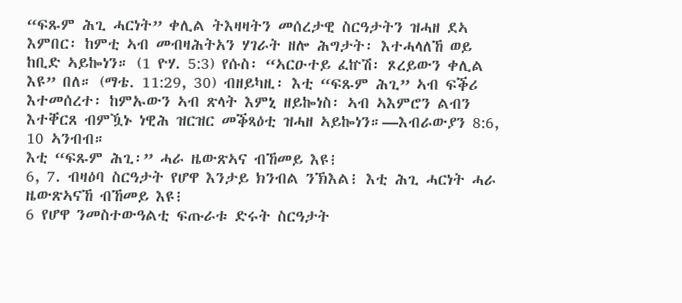“ፍጹም ሕጊ ሓርነት” ቀሊል ትእዛዛትን መሰረታዊ ስርዓታትን ዝሓዘ ደኣ እምበር፡ ከምቲ ኣብ መብዛሕትአን ሃገራት ዘሎ ሕግታት፡ እተሓላለኸ ወይ ከቢድ ኣይኰነን። (1 ዮሃ. 5:3) የሱስ፡ “ኣርዑተይ ፈኵሽ፡ ጾረይውን ቀሊል እዩ” በለ። (ማቴ. 11:29, 30) ብዘይካዚ፡ እቲ “ፍጹም ሕጊ” ኣብ ፍቕሪ እተመሰረተ፡ ከምኡውን ኣብ ጽላት እምኒ ዘይኰነስ፡ ኣብ ኣእምሮን ልብን እተቐርጸ ብምዃኑ ነዊሕ ዝርዝር መቕጻዕቲ ዝሓዘ ኣይኰነን።—እብራውያን 8:6, 10 ኣንብብ።
እቲ “ፍጹም ሕጊ፡” ሓራ ዜውጽኣና ብኸመይ እዩ፧
6, 7. ብዛዕባ ስርዓታት የሆዋ እንታይ ክንብል ንኽእል፧ እቲ ሕጊ ሓርነት ሓራ ዜውጽኣናኸ ብኸመይ እዩ፧
6 የሆዋ ንመስተውዓልቲ ፍጡራቱ ድሩት ስርዓታት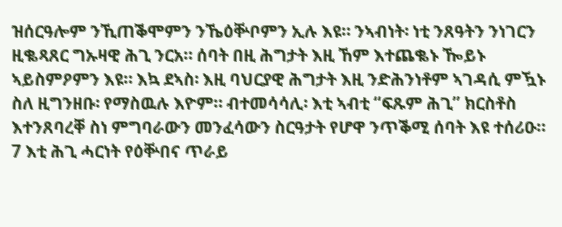ዝሰርዓሎም ንኺጠቕሞምን ንኼዕቝቦምን ኢሉ እዩ። ንኣብነት፡ ነቲ ንጸዓትን ንነገርን ዚቈጻጸር ግኡዛዊ ሕጊ ንርአ። ሰባት በዚ ሕግታት እዚ ኸም እተጨቈኑ ዀይኑ ኣይስምዖምን እዩ። እኳ ደኣስ፡ እዚ ባህርያዊ ሕግታት እዚ ንድሕንነቶም ኣገዳሲ ምዃኑ ስለ ዚግንዘቡ፡ የማስዉሉ እዮም። ብተመሳሳሊ፡ እቲ ኣብቲ “ፍጹም ሕጊ” ክርስቶስ እተንጸባረቐ ስነ ምግባራውን መንፈሳውን ስርዓታት የሆዋ ንጥቕሚ ሰባት እዩ ተሰሪዑ።
7 እቲ ሕጊ ሓርነት የዕቝበና ጥራይ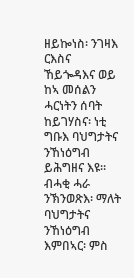ዘይኰነስ፡ ንገዛእ ርእስና ኸይጐዳእና ወይ ከኣ መሰልን ሓርነትን ሰባት ከይገሃስና፡ ነቲ ግቡእ ባህግታትና ንኸነዕግብ ይሕግዘና እዩ። ብሓቂ ሓራ ንኽንወጽእ፡ ማለት ባህግታትና ንኸነዕግብ እምበኣር፡ ምስ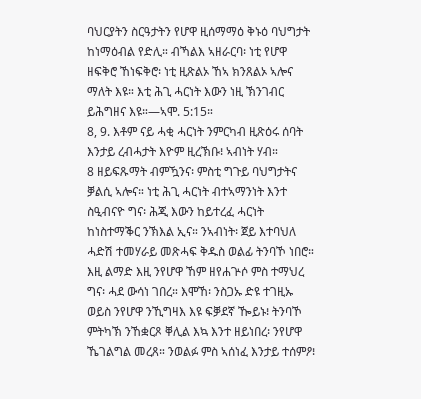ባህርያትን ስርዓታትን የሆዋ ዚሰማማዕ ቅኑዕ ባህግታት ከነማዕብል የድሊ። ብኻልእ ኣዘራርባ፡ ነቲ የሆዋ ዘፍቅሮ ኸነፍቅሮ፡ ነቲ ዚጽልኦ ኸኣ ክንጸልኦ ኣሎና ማለት እዩ። እቲ ሕጊ ሓርነት እውን ነዚ ኽንገብር ይሕግዘና እዩ።—ኣሞ. 5:15።
8, 9. እቶም ናይ ሓቂ ሓርነት ንምርካብ ዚጽዕሩ ሰባት እንታይ ረብሓታት እዮም ዚረኽቡ፧ ኣብነት ሃብ።
8 ዘይፍጹማት ብምዃንና፡ ምስቲ ግጉይ ባህግታትና ቓልሲ ኣሎና። ነቲ ሕጊ ሓርነት ብተኣማንነት እንተ ስዒብናዮ ግና፡ ሕጂ እውን ከይተረፈ ሓርነት ከነስተማቕር ንኽእል ኢና። ንኣብነት፡ ጀይ እተባህለ ሓድሽ ተመሃራይ መጽሓፍ ቅዱስ ወልፊ ትንባኾ ነበሮ። እዚ ልማድ እዚ ንየሆዋ ኸም ዘየሐጕሶ ምስ ተማህረ ግና፡ ሓደ ውሳነ ገበረ። እሞኸ፡ ንስጋኡ ድዩ ተገዚኡ ወይስ ንየሆዋ ንኺግዛእ እዩ ፍቓደኛ ዀይኑ፧ ትንባኾ ምትካኽ ንኸቋርጾ ቐሊል እኳ እንተ ዘይነበረ፡ ንየሆዋ ኼገልግል መረጸ። ንወልፉ ምስ ኣሰነፈ እንታይ ተሰምዖ፧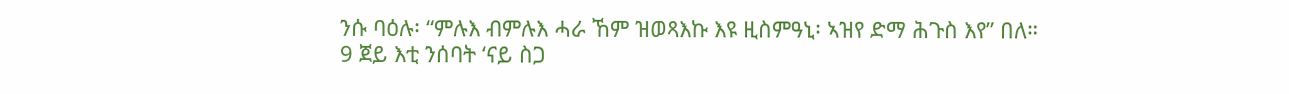ንሱ ባዕሉ፡ “ምሉእ ብምሉእ ሓራ ኸም ዝወጻእኩ እዩ ዚስምዓኒ፡ ኣዝየ ድማ ሕጉስ እየ” በለ።
9 ጀይ እቲ ንሰባት ‘ናይ ስጋ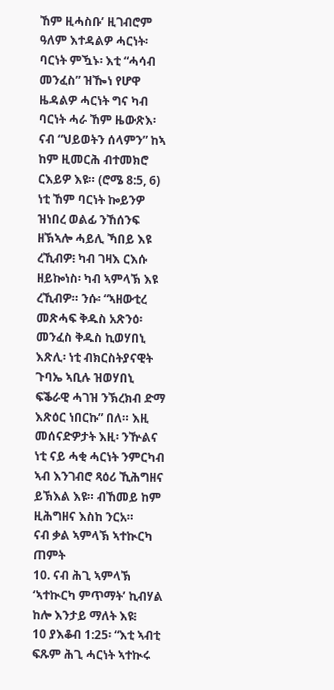ኸም ዚሓስቡ’ ዚገብሮም ዓለም እተዳልዎ ሓርነት፡ ባርነት ምዃኑ፡ እቲ “ሓሳብ መንፈስ” ዝዀነ የሆዋ ዜዳልዎ ሓርነት ግና ካብ ባርነት ሓራ ኸም ዜውጽእ፡ ናብ “ህይወትን ሰላምን” ከኣ ከም ዚመርሕ ብተመክሮ ርእይዎ እዩ። (ሮሜ 8:5, 6) ነቲ ኸም ባርነት ኰይንዎ ዝነበረ ወልፊ ንኸሰንፍ ዘኽኣሎ ሓይሊ ኻበይ እዩ ረኺብዎ፧ ካብ ገዛእ ርእሱ ዘይኰነስ፡ ካብ ኣምላኽ እዩ ረኺብዎ። ንሱ፡ “ኣዘውቲረ መጽሓፍ ቅዱስ አጽንዕ፡ መንፈስ ቅዱስ ኪወሃበኒ እጽሊ፡ ነቲ ብክርስትያናዊት ጉባኤ ኣቢሉ ዝወሃበኒ ፍቕራዊ ሓገዝ ንኽረክብ ድማ እጽዕር ነበርኩ” በለ። እዚ መሰናድዎታት እዚ፡ ንዅልና ነቲ ናይ ሓቂ ሓርነት ንምርካብ ኣብ እንገብሮ ጻዕሪ ኺሕግዘና ይኽእል እዩ። ብኸመይ ከም ዚሕግዘና እስከ ንርአ።
ናብ ቃል ኣምላኽ ኣተኲርካ ጠምት
10. ናብ ሕጊ ኣምላኽ ‘ኣተኲርካ ምጥማት’ ኪብሃል ከሎ እንታይ ማለት እዩ፧
10 ያእቆብ 1:25፡ “እቲ ኣብቲ ፍጹም ሕጊ ሓርነት ኣተኲሩ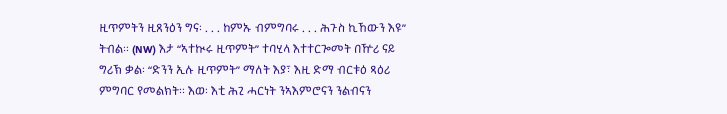ዚጥምትን ዚጸንዕን ግና፡ . . . ከምኡ ብምግባሩ . . . ሕጉስ ኪኸውን እዩ” ትብል። (NW) እታ “ኣተኲሩ ዚጥምት” ተባሂላ እተተርጐመት በዅሪ ናይ ግሪኽ ቃል፡ “ድንን ኢሉ ዚጥምት” ማለት እያ፣ እዚ ድማ ብርቱዕ ጻዕሪ ምግባር የመልክት። እወ፡ እቲ ሕጊ ሓርነት ንኣእምሮናን ንልብናን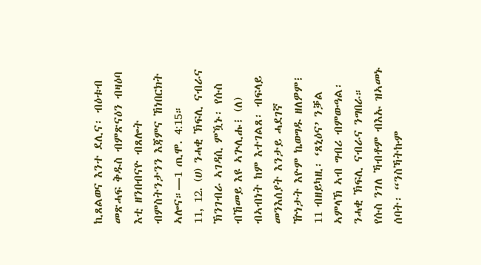ኪጸልወና እንተ ደሊና፡ ብዕቱብ መጽሓፍ ቅዱስ ብምጽናዕን ብዛዕባ እቲ ዘንበብናዮ ብጸሎት ብምስትንታንን እጃምና ኸነበርክት ኣሎና።—1 ጢሞ. 4:15።
11, 12. (ሀ) ንሓቂ ኽፍሊ ናብራና ኽንገብራ ኣገዳሲ ምዃኑ፡ የሱስ ብኸመይ እዩ ኣጕሊሑ፧ (ለ) ብኣብነት ከም እተገልጸ፡ ብፍላይ መንእሰያት እንታይ ሓደገኛ ዅነታት እዮም ኬወግዱ ዘለዎም፧
11 ብዘይካዚ፡ ‘ጸኒዕና’ ንቓል ኣምላኽ ኣብ ግብሪ ብምውዓል፡ ንሓቂ ኽፍሊ ናብራና ንግበራ። የሱስ ንገለ ኻብቶም ብእኡ ዝኣመኑ ሰባት፡ “ንስኻትኩም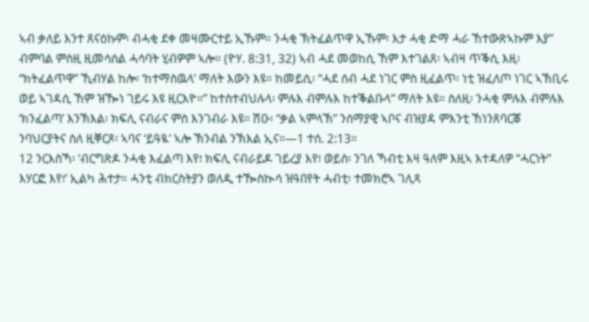ኣብ ቃለይ እንተ ጸናዕኩም፡ ብሓቂ ደቀ መዛሙርተይ ኢኹም። ንሓቂ ኽትፈልጥዋ ኢኹም፡ እታ ሓቂ ድማ ሓራ ኸተውጽኣኩም እያ” ብምባል ምስዚ ዚመሳሰል ሓሳባት ሂብዎም ኣሎ። (ዮሃ. 8:31, 32) ኣብ ሓደ መወከሲ ኸም እተገልጸ፡ ኣብዛ ጥቕሲ እዚ፡ “ክትፈልጥዋ” ኺብሃል ከሎ፡ ‘ከተማስዉላ’ ማለት እውን እዩ። ከመይሲ፡ “ሓደ ሰብ ሓደ ነገር ምስ ዚፈልጥ፡ ነቲ ዝፈለጦ ነገር ኣኽቢሩ ወይ ኣገዳሲ ኸም ዝዀነ ገይሩ እዩ ዚርእዮ።” ከተስተብህሉላ፡ ምሉእ ብምሉእ ከተቕልቡላ” ማለት እዩ። ስለዚ፡ ንሓቂ ምሉእ ብምሉእ ‘ክንፈልጣ’ እንኽእል፡ ክፍሊ ናብራና ምስ እንገብራ እዩ። ሽዑ፡ “ቃል ኣምላኽ” ንሰማያዊ ኣቦና ብዝያዳ ምእንቲ ኸነንጸባርቖ ንባህርያትና ስለ ዚቐርጾ፡ ኣባና ‘ይዓዪ’ ኣሎ ኽንብል ንኽእል ኢና።—1 ተሰ. 2:13።
12 ንርእስኻ፡ ‘ብርግጽዶ ንሓቂ እፈልጣ እየ፧ ክፍሊ ናብራይዶ ገይረያ እየ፧ ወይስ፡ ንገለ ኻብቲ እዛ ዓለም እዚኣ እተዳለዎ “ሓርነት” እሃርፎ እየ፧’ ኢልካ ሕተታ። ሓንቲ ብክርስትያን ወለዲ ተዀስኲሳ ዝዓበየት ሓብቲ፡ ተመክሮኣ ገሊጻ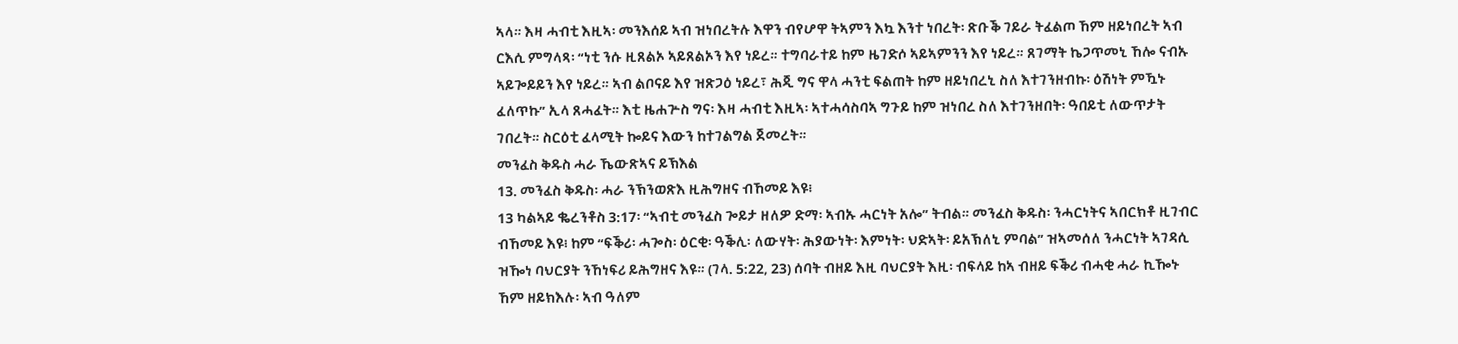ኣላ። እዛ ሓብቲ እዚኣ፡ መንእሰይ ኣብ ዝነበረትሉ እዋን ብየሆዋ ትኣምን እኳ እንተ ነበረት፡ ጽቡቕ ገይራ ትፈልጦ ኸም ዘይነበረት ኣብ ርእሲ ምግላጻ፡ “ነቲ ንሱ ዚጸልኦ ኣይጸልኦን እየ ነይረ። ተግባራተይ ከም ዜገድሶ ኣይኣምንን እየ ነይረ። ጸገማት ኬጋጥመኒ ኸሎ ናብኡ ኣይጐይይን እየ ነይረ። ኣብ ልቦናይ እየ ዝጽጋዕ ነይረ፣ ሕጂ ግና ዋላ ሓንቲ ፍልጠት ከም ዘይነበረኒ ስለ እተገንዘብኩ፡ ዕሽነት ምዃኑ ፈለጥኩ” ኢላ ጸሓፈት። እቲ ዜሐጕስ ግና፡ እዛ ሓብቲ እዚኣ፡ ኣተሓሳስባኣ ግጉይ ከም ዝነበረ ስለ እተገንዘበት፡ ዓበይቲ ለውጥታት ገበረት። ስርዕቲ ፈላሚት ኰይና እውን ከተገልግል ጀመረት።
መንፈስ ቅዱስ ሓራ ኼውጽኣና ይኽእል
13. መንፈስ ቅዱስ፡ ሓራ ንኽንወጽእ ዚሕግዘና ብኸመይ እዩ፧
13 ካልኣይ ቈረንቶስ 3:17፡ “ኣብቲ መንፈስ ጐይታ ዘለዎ ድማ፡ ኣብኡ ሓርነት አሎ” ትብል። መንፈስ ቅዱስ፡ ንሓርነትና ኣበርክቶ ዚገብር ብኸመይ እዩ፧ ከም “ፍቕሪ፡ ሓጐስ፡ ዕርቂ፡ ዓቕሊ፡ ለውሃት፡ ሕያውነት፡ እምነት፡ ህድኣት፡ ይአኽለኒ ምባል” ዝኣመሰለ ንሓርነት ኣገዳሲ ዝዀነ ባህርያት ንኸነፍሪ ይሕግዘና እዩ። (ገላ. 5:22, 23) ሰባት ብዘይ እዚ ባህርያት እዚ፡ ብፍላይ ከኣ ብዘይ ፍቕሪ ብሓቂ ሓራ ኪዀኑ ኸም ዘይክእሉ፡ ኣብ ዓለም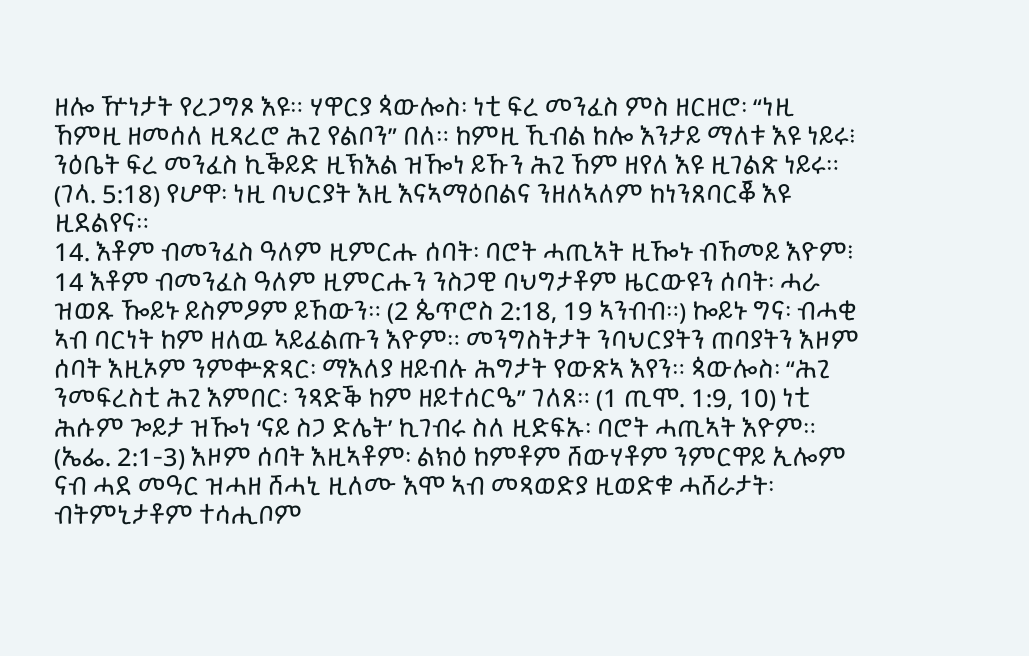ዘሎ ዅነታት የረጋግጾ እዩ። ሃዋርያ ጳውሎስ፡ ነቲ ፍረ መንፈስ ምስ ዘርዘሮ፡ “ነዚ ኸምዚ ዘመሰለ ዚጻረሮ ሕጊ የልቦን” በለ። ከምዚ ኺብል ከሎ እንታይ ማለቱ እዩ ነይሩ፧ ንዕቤት ፍረ መንፈስ ኪቕይድ ዚኽእል ዝዀነ ይኹን ሕጊ ኸም ዘየለ እዩ ዚገልጽ ነይሩ። (ገላ. 5:18) የሆዋ፡ ነዚ ባህርያት እዚ እናኣማዕበልና ንዘለኣለም ከነንጸባርቖ እዩ ዚደልየና።
14. እቶም ብመንፈስ ዓለም ዚምርሑ ሰባት፡ ባሮት ሓጢኣት ዚዀኑ ብኸመይ እዮም፧
14 እቶም ብመንፈስ ዓለም ዚምርሑን ንስጋዊ ባህግታቶም ዜርውዩን ሰባት፡ ሓራ ዝወጹ ዀይኑ ይስምዖም ይኸውን። (2 ጴጥሮስ 2:18, 19 ኣንብብ።) ኰይኑ ግና፡ ብሓቂ ኣብ ባርነት ከም ዘለዉ ኣይፈልጡን እዮም። መንግስትታት ንባህርያትን ጠባያትን እዞም ሰባት እዚኦም ንምቍጽጻር፡ ማእለያ ዘይብሉ ሕግታት የውጽኣ እየን። ጳውሎስ፡ “ሕጊ ንመፍረስቲ ሕጊ እምበር፡ ንጻድቕ ከም ዘይተሰርዔ” ገለጸ። (1 ጢሞ. 1:9, 10) ነቲ ሕሱም ጐይታ ዝዀነ ‘ናይ ስጋ ድሌት’ ኪገብሩ ስለ ዚድፍኡ፡ ባሮት ሓጢኣት እዮም። (ኤፌ. 2:1-3) እዞም ሰባት እዚኣቶም፡ ልክዕ ከምቶም ሸውሃቶም ንምርዋይ ኢሎም ናብ ሓደ መዓር ዝሓዘ ሸሓኒ ዚለሙ እሞ ኣብ መጻወድያ ዚወድቁ ሓሸራታት፡ ብትምኒታቶም ተሳሒቦም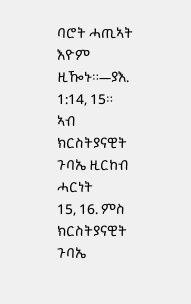ባሮት ሓጢኣት እዮም ዚዀኑ።—ያእ. 1:14, 15።
ኣብ ክርስትያናዊት ጉባኤ ዚርከብ ሓርነት
15, 16. ምስ ክርስትያናዊት ጉባኤ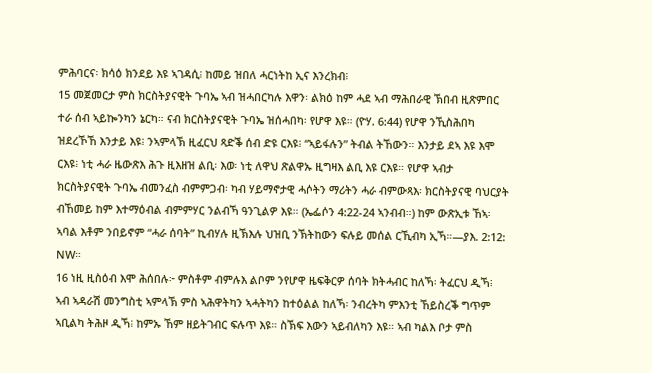ምሕባርና፡ ክሳዕ ክንደይ እዩ ኣገዳሲ፧ ከመይ ዝበለ ሓርነትከ ኢና እንረክብ፧
15 መጀመርታ ምስ ክርስትያናዊት ጉባኤ ኣብ ዝሓበርካሉ እዋን፡ ልክዕ ከም ሓደ ኣብ ማሕበራዊ ኽበብ ዚጽምበር ተራ ሰብ ኣይኰንካን ኔርካ። ናብ ክርስትያናዊት ጉባኤ ዝሰሓበካ፡ የሆዋ እዩ። (ዮሃ. 6:44) የሆዋ ንኺስሕበካ ዝደረኾኸ እንታይ እዩ፧ ንኣምላኽ ዚፈርህ ጻድቕ ሰብ ድዩ ርእዩ፧ “ኣይፋሉን” ትብል ትኸውን። እንታይ ደኣ እዩ እሞ ርእዩ፧ ነቲ ሓራ ዜውጽእ ሕጉ ዚእዘዝ ልቢ፡ እወ፡ ነቲ ለዋህ ጽልዋኡ ዚግዛእ ልቢ እዩ ርእዩ። የሆዋ ኣብታ ክርስትያናዊት ጉባኤ ብመንፈስ ብምምጋብ፡ ካብ ሃይማኖታዊ ሓሶትን ማሪትን ሓራ ብምውጻእ፡ ክርስትያናዊ ባህርያት ብኸመይ ከም እተማዕብል ብምምሃር ንልብኻ ዓንጊልዎ እዩ። (ኤፌሶን 4:22-24 ኣንብብ።) ከም ውጽኢቱ ኸኣ፡ ኣባል እቶም ንበይኖም “ሓራ ሰባት” ኪብሃሉ ዚኽእሉ ህዝቢ ንኽትከውን ፍሉይ መሰል ርኺብካ ኢኻ።—ያእ. 2:12: NW።
16 ነዚ ዚስዕብ እሞ ሕሰበሉ፦ ምስቶም ብምሉእ ልቦም ንየሆዋ ዜፍቅርዎ ሰባት ክትሓብር ከለኻ፡ ትፈርህ ዲኻ፧ ኣብ ኣዳራሽ መንግስቲ ኣምላኽ ምስ ኣሕዋትካን ኣሓትካን ከተዕልል ከለኻ፡ ንብረትካ ምእንቲ ኸይስረቕ ግጥም ኣቢልካ ትሕዞ ዲኻ፧ ከምኡ ኸም ዘይትገብር ፍሉጥ እዩ። ስኽፍ እውን ኣይብለካን እዩ። ኣብ ካልእ ቦታ ምስ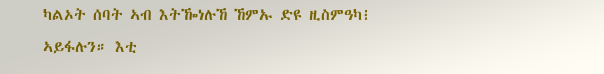ካልኦት ሰባት ኣብ እትዀነሉኸ ኸምኡ ድዩ ዚስምዓካ፧ ኣይፋሉን። እቲ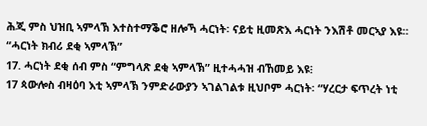ሕጂ ምስ ህዝቢ ኣምላኽ እተስተማቕሮ ዘሎኻ ሓርነት፡ ናይቲ ዚመጽእ ሓርነት ንእሽቶ መርኣያ እዩ።
“ሓርነት ክብሪ ደቂ ኣምላኽ”
17. ሓርነት ደቂ ሰብ ምስ “ምግላጽ ደቂ ኣምላኽ” ዚተሓሓዝ ብኸመይ እዩ፧
17 ጳውሎስ ብዛዕባ እቲ ኣምላኽ ንምድራውያን ኣገልገልቱ ዚህቦም ሓርነት፡ “ሃረርታ ፍጥረት ነቲ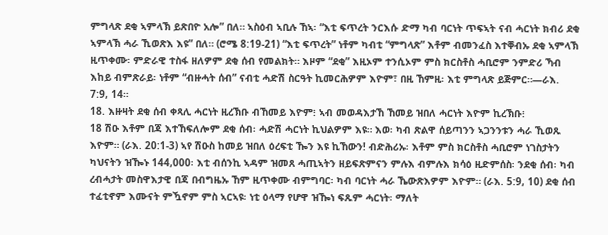ምግላጽ ደቂ ኣምላኽ ይጽበዮ አሎ” በለ። ኣስዕብ ኣቢሉ ኸኣ፡ “እቲ ፍጥረት ንርእሱ ድማ ካብ ባርነት ጥፍኣት ናብ ሓርነት ክብሪ ደቂ ኣምላኽ ሓራ ኺወጽእ እዩ” በለ። (ሮሜ 8:19-21) “እቲ ፍጥረት” ነቶም ካብቲ “ምግላጽ” እቶም ብመንፈስ እተቐብኡ ደቂ ኣምላኽ ዚጥቀሙ፡ ምድራዊ ተስፋ ዘለዎም ደቂ ሰብ የመልክት። እዞም “ደቂ” እዚኦም ተንሲኦም ምስ ክርስቶስ ሓቢሮም ንምድሪ ኻብ እከይ ብምጽራይ፡ ነቶም “ብዙሓት ሰብ” ናብቲ ሓድሽ ስርዓት ኪመርሕዎም እዮም፣ በዚ ኸምዚ፡ እቲ ምግላጽ ይጅምር።—ራእ. 7:9, 14።
18. እዙዛት ደቂ ሰብ ቀጻሊ ሓርነት ዚረኽቡ ብኸመይ እዮም፧ ኣብ መወዳእታኸ ኸመይ ዝበለ ሓርነት እዮም ኪረኽቡ፧
18 ሽዑ እቶም በጃ እተኸፍለሎም ደቂ ሰብ፡ ሓድሽ ሓርነት ኪህልዎም እዩ። እወ፡ ካብ ጽልዋ ሰይጣንን ኣጋንንቱን ሓራ ኺወጹ እዮም። (ራእ. 20:1-3) ኣየ ሽዑስ ከመይ ዝበለ ዕረፍቲ ዀን እዩ ኪኸውን! ብድሕሪኡ፡ እቶም ምስ ክርስቶስ ሓቢሮም ነገስታትን ካህናትን ዝዀኑ 144,000፡ እቲ ብሰንኪ ኣዳም ዝመጸ ሓጢኣትን ዘይፍጽምናን ምሉእ ብምሉእ ክሳዕ ዚድምሰስ፡ ንደቂ ሰብ፡ ካብ ረብሓታት መስዋእታዊ በጃ በብግዜኡ ኸም ዚጥቀሙ ብምግባር፡ ካብ ባርነት ሓራ ኼውጽእዎም እዮም። (ራእ. 5:9, 10) ደቂ ሰብ ተፈቲኖም እሙናት ምዃኖም ምስ ኣርኣዩ፡ ነቲ ዕላማ የሆዋ ዝዀነ ፍጹም ሓርነት፡ ማለት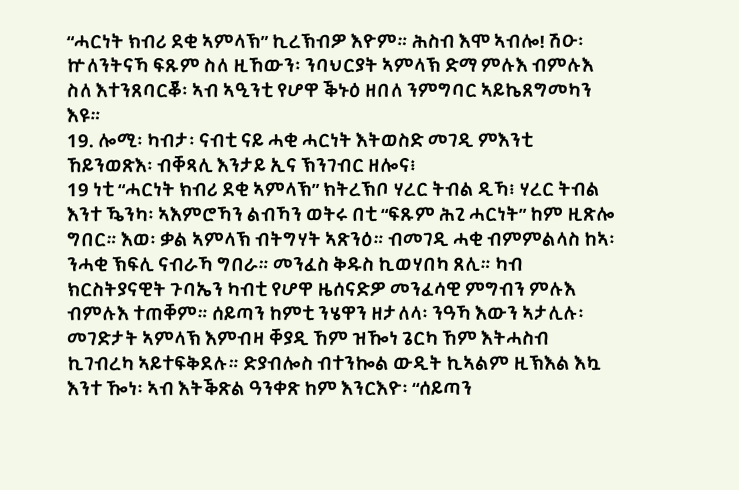“ሓርነት ክብሪ ደቂ ኣምላኽ” ኪረኽብዎ እዮም። ሕስብ እሞ ኣብሎ! ሽዑ፡ ኵለንትናኻ ፍጹም ስለ ዚኸውን፡ ንባህርያት ኣምላኽ ድማ ምሉእ ብምሉእ ስለ እተንጸባርቖ፡ ኣብ ኣዒንቲ የሆዋ ቕኑዕ ዘበለ ንምግባር ኣይኬጸግመካን እዩ።
19. ሎሚ፡ ካብታ፡ ናብቲ ናይ ሓቂ ሓርነት እትወስድ መገዲ ምእንቲ ኸይንወጽእ፡ ብቐጻሊ እንታይ ኢና ኽንገብር ዘሎና፧
19 ነቲ “ሓርነት ክብሪ ደቂ ኣምላኽ” ክትረኽቦ ሃረር ትብል ዲኻ፧ ሃረር ትብል እንተ ዄንካ፡ ኣእምሮኻን ልብኻን ወትሩ በቲ “ፍጹም ሕጊ ሓርነት” ከም ዚጽሎ ግበር። እወ፡ ቃል ኣምላኽ ብትግሃት ኣጽንዕ። ብመገዲ ሓቂ ብምምልላስ ከኣ፡ ንሓቂ ኽፍሊ ናብራኻ ግበራ። መንፈስ ቅዱስ ኪወሃበካ ጸሊ። ካብ ክርስትያናዊት ጉባኤን ካብቲ የሆዋ ዜሰናድዎ መንፈሳዊ ምግብን ምሉእ ብምሉእ ተጠቐም። ሰይጣን ከምቲ ንሄዋን ዘታለላ፡ ንዓኻ እውን ኣታሊሉ፡ መገድታት ኣምላኽ እምብዛ ቐያዲ ኸም ዝዀነ ጌርካ ኸም እትሓስብ ኪገብረካ ኣይተፍቅደሉ። ድያብሎስ ብተንኰል ውዲት ኪኣልም ዚኽእል እኳ እንተ ዀነ፡ ኣብ እትቕጽል ዓንቀጽ ከም እንርእዮ፡ “ሰይጣን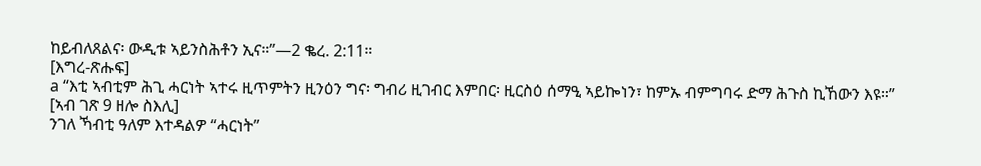ከይብለጸልና፡ ውዲቱ ኣይንስሕቶን ኢና።”—2 ቈረ. 2:11።
[እግረ-ጽሑፍ]
a “እቲ ኣብቲም ሕጊ ሓርነት ኣተሩ ዚጥምትን ዚንዕን ግና፡ ግብሪ ዚገብር እምበር፡ ዚርስዕ ሰማዒ ኣይኰነን፣ ከምኡ ብምግባሩ ድማ ሕጉስ ኪኸውን እዩ።”
[ኣብ ገጽ 9 ዘሎ ስእሊ]
ንገለ ኻብቲ ዓለም እተዳልዎ “ሓርነት”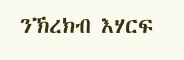ንኽረክብ እሃርፍ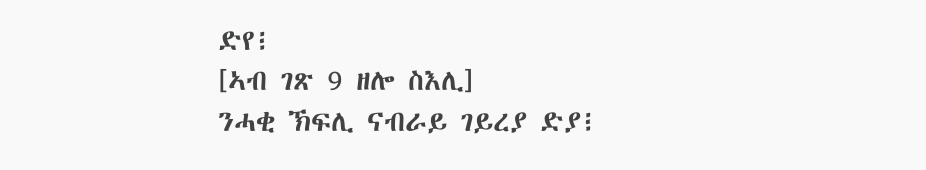ድየ፧
[ኣብ ገጽ 9 ዘሎ ስእሊ]
ንሓቂ ኽፍሊ ናብራይ ገይረያ ድያ፧